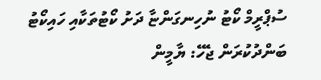ސުޕްރީމް ކޯޓު ނުހިނގަންޏާ ދަށު ކޯޓުތަކާއި ހައިކޯޓު ބަންދުކުރަން ޖެހޭ: ޔާމީން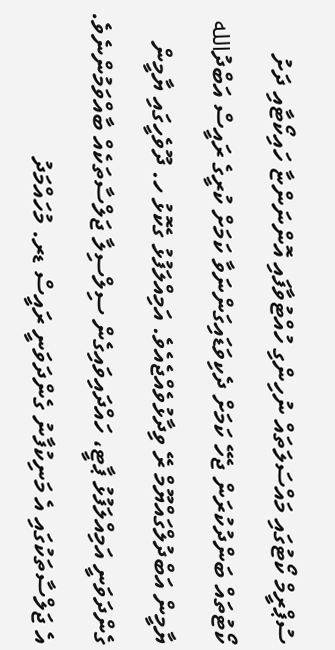ސުޕްރީމް ކޯޓުގައި މައްސަލަތައް ނުހިންގި ހުއްޓުވާފައި އޮންނަންޏާ ހައިކޯޓާއި ދަށު ކޯޓުތައް ބަންދުކުރަން ޖެހޭ ކަމަށް ދެކިވަޑައިގަންނަވާ ކަމަށް ކުރީގެ ރައީސް އަބްދުالله ޔާމީން އަބްދުލްގައްޔޫމް ރޭ ވިދާޅުވެއްޖެއެވެ. އަމިއްލަފުޅު ގެކޮޅު ހ. ދޫވެހީގައި ޔާމީން ގެންދަވަނީ އަމިއްލަފުޅު ޕާޓީ، ހައްދައިވައިގެން ސިލްސިލާ ޖަލްސާތަކެއް ބާއްވަމުންނެވެ. އެ ޖަލްސާތަކުގައި އެ މަނިކުފާނު ގެންދަވަނީ ރައީސް ޑރ. މުހައްމަދު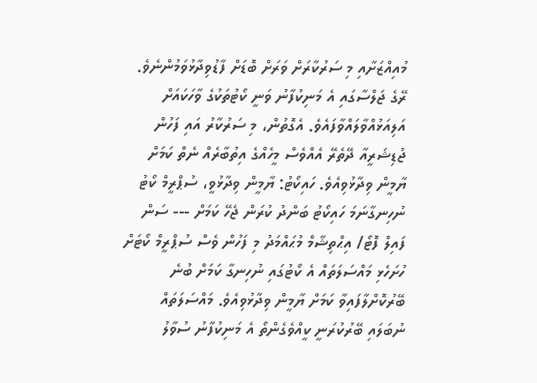މުއިއްޒަށާއި މި ސަރުކާރަށް ވަރަށް ބޮޑަށް ފާޑުވިދާޅުވަމުންނެވެ. ރޭގެ ޖަލްސާގައި އެ މަނިކުފާނު ވަނީ ކޯޓުތަކުގެ ވާހަކައަށް އަލިއަޅުއްވާލައްވާފައެވެ. އެގޮތުން، މި ސަރުކާރު އައި ފަހުން ޖުޑިޝަރީއާ ދޭތެރޭ އެއްވެސް މީހެއްގެ އިތުބާރެއް ނެތް ކަމަށް ޔާމީން ވިދާޅުވިއެވެ. ހައިކޯޓު: ޔާމީން ވިދާޅުވީ، ސުޕްރީމް ކޯޓު ނުހިނގާނަމަ ހައިކޯޓު ބަންދު ކުރަން ޖެހޭ ކަމަށް --- ސަން ފައިލް ފޮޓޯ/ އިޙްތިޝާމް މުޙައްމަދު މި ފަހުން ވެސް ސުޕްރީމް ކޯޓަށް ހުށަހެޅި މައްސަލަތައް އެ ކޯޓުގައި ނުހިނގާ ކަމަށް ބުނެ ބޭރުކޮށްލާފައިވާ ކަމަށް ޔާމީން ވިދާޅުވިއެވެ. މައްސަލަތައް ނުބަލައި ބޭރުކުރަނީ ކީއްވެގެންތޯ އެ މަނިކުފާނު ސުވާލު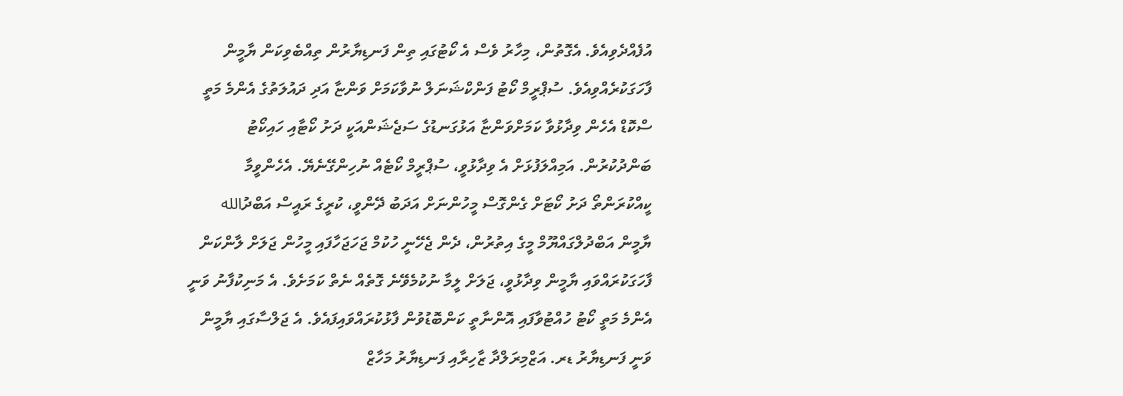އުފެއްދެވިއެވެ. އެގޮތުން، މިހާރު ވެސް އެ ކޯޓުގައި ތިން ފަނޑިޔާރުން ތިއްބެވިކަން ޔާމީން ފާހަގަކުރެއްވިއެވެ. ސުޕްރީމް ކޯޓު ފަންކްޝަނަލް ނުވާކަމަށް ވަންޏާ އަދި ދައުލަތުގެ އެންމެ މަތީ ސްކޮޑް އެހެން ވިދާޅުވާ ކަމަށްވަންޏާ އަޅުގަނޑުގެ ސަޖެޝަންއަކީ ދަށު ކޯޓާއި ހައިކޯޓު ބަންދުކުރުން. އަމިއްލަފުޅަށް އެ ވިދާޅުވީ، ސުޕްރީމް ކޯޓެއް ނުހިންގޭނެޔޭ. އެހެންވީމާ ކީއްކުރަންތޯ ދަށު ކޯޓަށް ގެންގޮސް މީހުންނަށް އަދަބު ދޭންވީ، ކުރީގެ ރައީސް އަބްދުالله ޔާމީން އަބްދުލްގައްޔޫމް މީގެ އިތުރުން، ދެން ޖެހޭނީ ހުކުމް ޖަހަޖަހާފައި މީހުން ޖަލަށް ލާންކަން ފާހަގަކުރައްވައި ޔާމީން ވިދާޅުވީ، ޖަލަށް ލީމާ ނުކުމެވޭނެ ގޮތެއް ނެތް ކަމަށެވެ. އެ މަނިކުފާނު ވަނީ އެންމެ މަތީ ކޯޓު ހުއްޓުވާފައި އޮންނާތީ ކަންބޮޑުވުން ފާޅުކުރައްވައިފައެވެ. އެ ޖަލްސާގައި ޔާމީން ވަނީ ފަނޑިޔާރު ޑރ. އަޒްމިރަލްދާ ޒާހިރާއި ފަނޑިޔާރު މަހާޒް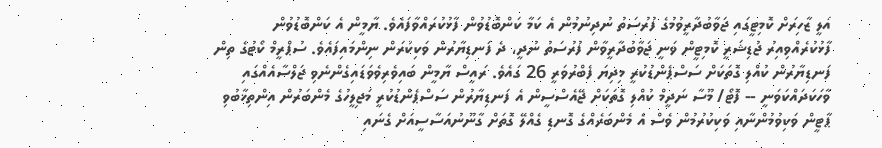އަލީ ޒާހިރަށް ކޮމިޓީގައި ޖަވާބުދާރީވުމުގެ ފުރުސަތު ނުދިނުމުން އެ ކަމާ ކަންބޮޑުވުން ފާޅުކުރައްވާފައެވެ. ޔާމީން އެ ކަންބޮޑުވުން ފާޅުކުރެއްވިއިރު ޖުޑިޝަރީ ކޮމިޓީން ވަނީ ޖަވާބުދާރީވާން ފުރުސަތު ނުދީ، ދެ ފަނޑިޔާރުން ވަކިކުރަން ނިންމައިފައެވެ. ސުޕްރީމް ކޯޓުގެ ތިން ފަނޑިޔާރުން ކުއްލި ގޮތަކަށް ސަސްޕެންޑުކުރީ މިދިޔަ ފެބްރުވަރީ 26 ގައެވެ. ރައީސް ޔާމީން ބައިވެރިވެވަޑައިގެންނެވި ޖަލްސާއެއްގައި ވާހަކަދައްކަވަނީ -- ފޮޓޯ/ މޫސާ ނަދީމް ކުއްލި ގޮތަކަށް ޖޭއެސްސީން އެ ފަނޑިޔާރުން ސަސްޕެންޑުކުރީ މަޖިލީހުގެ މެންބަރުން އިންތިޚާބުވި ޕާޓީން ވަކިވުމުންނާއި ވަކިކުރުމުން ވެސް އެ މެންބަރެއްގެ ގޮނޑި ގެއްލޭ ގޮތަށް ގާނޫނުއަސާސީއަށް ގެނައި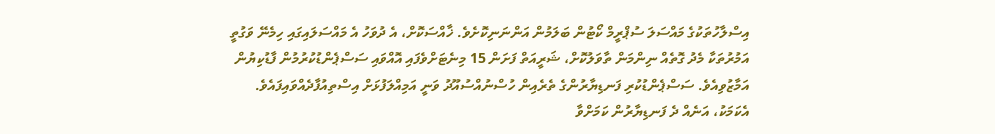އިސްލާހުތަކުގެ މައްސަލަ ސުޕްރީމް ކޯޓުން ބަލަމުން އަންނަނިކޮށެވެ. ޚާއްސަކޮށް، އެ ދުވަހު އެ މައްސަލައިގައި ހިމެނޭ ވަގުތީ އަމުރުތަކާ މެދު ގޮތެއް ނިންމަން ތާވަލުކޮށް، ޝަރީއަތް ފަށަން 15 މިނެޓަށްވެފައި އޮއްވައި ސަސްޕެންޑުކުރުމުން ފާޑުކިޔުން އަމާޒުވިއެވެ. ސަސްޕެންޑުކުރި ފަނޑިޔާރުންގެ ތެރެއިން ހުސްނުއްސުއޫދު ވަނީ އަމިއްލަފުޅަށް އިސްތިއުފާދެއްވައިފައެވެ. އެކަމަކު، އަނެއް ދެ ފަނޑިޔާރުން ކަމަށްވާ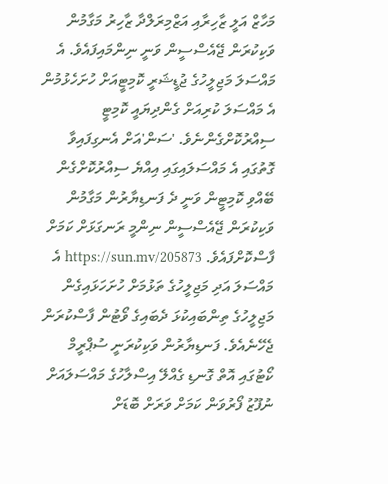މަހާޒް އަލީ ޒާހިރާއި އަޒްމިރަލްދާ ޒާހިރު މަގާމުން ވަކިކުރަން ޖޭއެސްސީން ވަނީ ނިންމައިފައެވެ. އެ މައްސަލަ މަޖިލީހުގެ ޖުޑީޝަރީ ކޮމިޓީއަށް ހުށަހެޅުމުން އެ މައްސަލަ ކުރިއަށް ގެންދިޔައީ ކޮމިޓީ ސިއްރުކޮށްގެންނެވެ. 'ސަން'އަށް އެނގިފައިވާ ގޮތުގައި އެ މައްސަލައިގައި އިއްޔެ ސިއްރުކޮށްގެން ބޭއްވި ކޮމިޓީން ވަނީ ދެ ފަނޑިޔާރުން މަގާމުން ވަކިކުރަން ޖޭއެސްސީން ނިންމީ ރަނގަޅަށް ކަމަށް ފާސްކޮށްފައެވެ. https://sun.mv/205873 އެ މައްސަލަ އަދި މަޖިލީހުގެ ތަޅުމަށް ހުށަހަޅައިގެން މަޖިލީހުގެ ތިންބައިކުޅަ ދެބައިގެ ވޯޓުން ފާސްކުރަން ޖެހޭނެއެވެ. ފަނޑިޔާރުން ވަކިކުރަނީ ސުޕްރީމް ކޯޓުގައި އޮތް ގޮނޑި ގެއްލޭ އިސްލާހުގެ މައްސަލައަށް ނުފޫޒު ފޯރުވަން ކަމަށް ވަރަށް ބޮޑަށް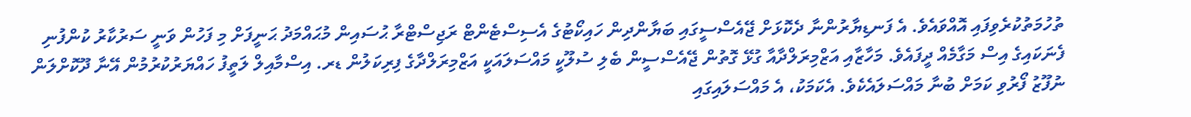ތުހުމަތުކުރެވިފައި އޮއްވައެވެ. އެ ފަނޑިޔާރުންނާ ދެކޮޅަށް ޖޭއެސްސީގައި ބަޔާންދިން ހައިކޯޓުގެ އެސިސްޓެންޓް ރަޖިސްޓްރާ ޙުސައިން މުޙައްމަދު ޙަނީފަށް މި ފަހުން ވަނީ ސަރުކާރު ކުންފުނި ފެނަކައިގެ އިސް މަގާމެއް ދީފައެވެ. މަހާޒާއި އަޒްމިރަލްދާއާ ގުޅޭ ގޮތުން ޖޭއެސްސީން ބެލި ސުލޫކީ މައްސަލައަކީ އަޒްމިރަލްދާގެ ފިރިކަލުން ޑރ. އިސްމާއިލް ލަތީފު ހައްޔަރުކުރުމުން އޭނާ ދޫކޮށްލަން ނުފޫޒު ފޯރުވި ކަމަށް ބުނާ މައްސަލައެކެވެ. އެކަމަކު، އެ މައްސަލައިގައި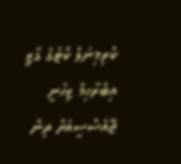ކްރިމިނަލް ކޯޓުގެ ގާޒީ އިބްރާހިމް ޒިހުނީ ޖޭއެސްސީއަށް ދިން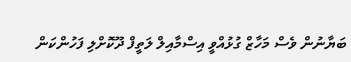ބަޔާނުން ވެސް މަހާޒް ގުޅުއްވީ އިސްމާއިލް ލަތީފް ދޫކޮށްލި ފަހުންކަން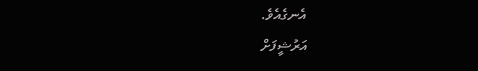އެނގެއެވެ.
އަރުޝީފަށް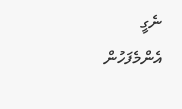ނެގީ
އެންމެފަހުން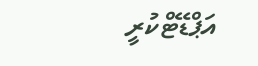އަޕްޑޭޓްކުރީ